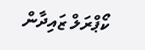ކޯޕްރަލް ޒައިދާން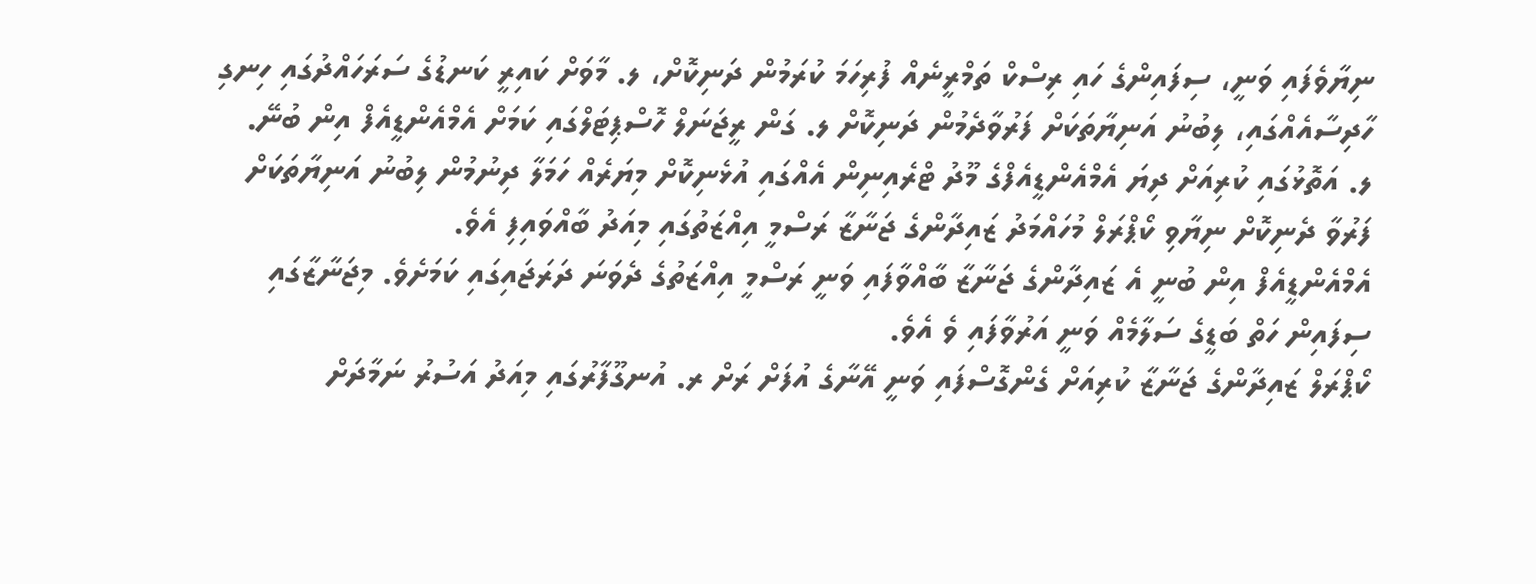ނިޔާވެފައި ވަނީ، ސިފައިންގެ ހައި ރިސްކް ތަމްރީނެއް ފުރިހަމަ ކުރަމުން ދަނިކޮށް، ލ. މާވަށް ކައިރީ ކަނޑުގެ ސަރަހައްދުގައި ހިނގި ހާދިސާއެއްގައި، ލިބުނު އަނިޔާތަކަށް ފަރުވާދެމުން ދަނިކޮށް ލ. ގަން ރީޖަނަލް ހޮސްޕިޓަލްގައި ކަމަށް އެމްއެންޑީއެފް އިން ބުނޭ.
ލ. އަތޮޅުގައި ކުރިއަށް ދިޔަ އެމްއެންޑީއެފްގެ މޫދު ޓްރެއިނިން އެއްގައި އުޅެނިކޮށް މިޔަރެއް ހަމަލާ ދިނުމުން ލިބުނު އަނިޔާތަކަށް ފަރުވާ ދެނިކޮށް ނިޔާވި ކޯޕްރަލް މުހައްމަދު ޒައިދާންގެ ޖަނާޒާ ރަސްމީ އިއްޒަތުގައި މިއަދު ބާއްވައިފި އެވެ.
އެމްއެންޑީއެފް އިން ބުނީ އެ ޒައިދާންގެ ޖަނާޒާ ބާއްވާފައި ވަނީ ރަސްމީ އިއްޒަތުގެ ދެވަނަ ދަރަޖައިގައި ކަމަށެވެ. މިޖަނާޒާގައި ސިފައިން ހަތް ބަޑީގެ ސަލާމެއް ވަނީ އަރުވާފައި ވެ އެވެ.
ކޯޕްރަލް ޒައިދާންގެ ޖަނާޒާ ކުރިއަށް ގެންގޮސްފައި ވަނީ އޭނާގެ އުފަށް ރަށް ރ. އުނގޫފާރުގައި މިއަދު އަސުރު ނަމާދަށް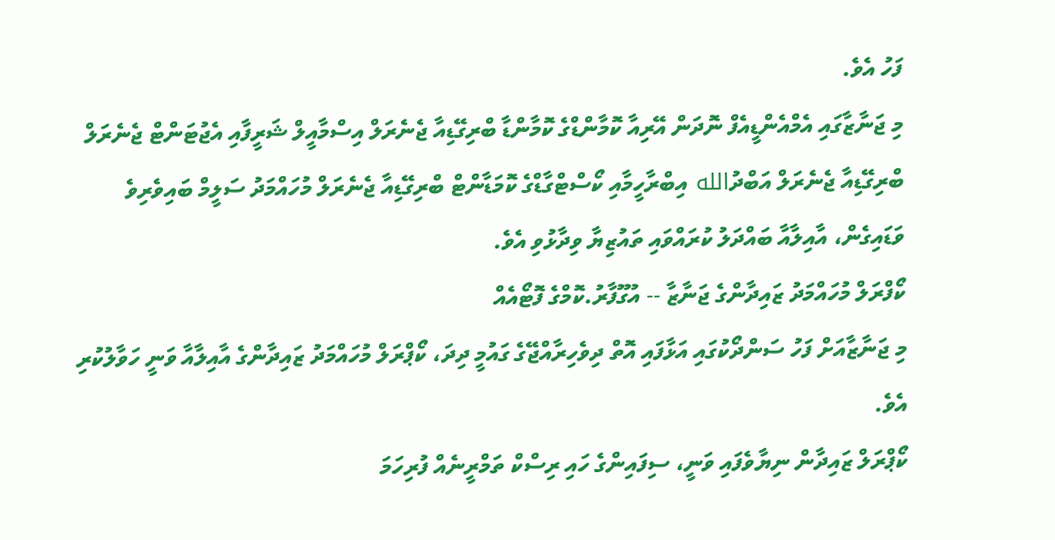ފަހު އެވެ.
މި ޖަނާޒާގައި އެމްއެންޑީއެފް ނޮދަން އޭރިއާ ކޮމާންޑްގެ ކޮމާންޑާ ބްރިގޭޑިއާ ޖެނެރަލް އިސްމާއީލް ޝަރީފާއި އެޖުޓަންޓް ޖެނެރަލް ބްރިގޭޑިއާ ޖެނެރަލް އަބްދުالله އިބްރާހީމާއި ކޯސްޓްގާޑްގެ ކޮމަޑާންޓް ބްރިގޭޑިއާ ޖެނެރަލް މުހައްމަދު ސަލީމް ބައިވެރިވެ ވަޑައިގެން، އާއިލާއާ ބައްދަލު ކުރައްވައި ތައުޒިޔާ ވިދާޅުވި އެވެ.
ކޯފްރަލް މުހައްމަދު ޒައިދާންގެ ޖަނާޒާ -- އުގޫފާރު.ކޮމްގެ ފޮޓޯއެއް
މި ޖަނާޒާއަށް ފަހު ސަންދޯކުގައި އަޅާފައި އޮތް ދިވެހިރާއްޖޭގެ ގައުމީ ދިދަ، ކޯޕްރަލް މުހައްމަދު ޒައިދާންގެ އާއިލާއާ ވަނީ ހަވާލުކުރި އެވެ.
ކޯޕްރަލް ޒައިދާން ނިޔާވެފައި ވަނީ، ސިފައިންގެ ހައި ރިސްކް ތަމްރީނެއް ފުރިހަމަ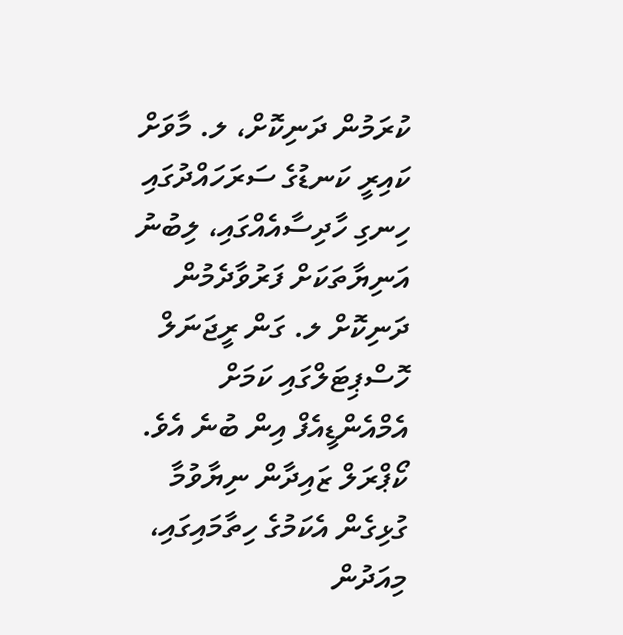ކުރަމުން ދަނިކޮށް، ލ. މާވަށް ކައިރީ ކަނޑުގެ ސަރަހައްދުގައި ހިނގި ހާދިސާއެއްގައި، ލިބުނު އަނިޔާތަކަށް ފަރުވާދެމުން ދަނިކޮށް ލ. ގަން ރީޖަނަލް ހޮސްޕިޓަލްގައި ކަމަށް އެމްއެންޑީއެފް އިން ބުނެ އެވެ.
ކޯޕްރަލް ޒައިދާން ނިޔާވުމާ ގުޅިގެން އެކަމުގެ ހިތާމައިގައި، މިއަދުން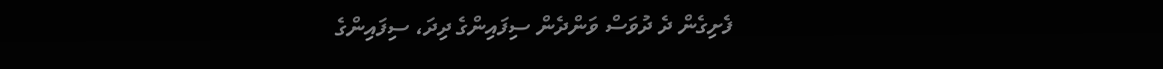ފެށިގެން ދެ ދުވަސް ވަންދެން ސިފައިންގެ ދިދަ، ސިފައިންގެ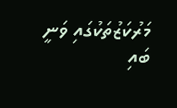މަރުކަޒުތަކުގައި ވަނީ ބައި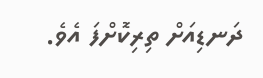ދަނޑިއަށް ތިރިކޮށްފަ އެވެ.